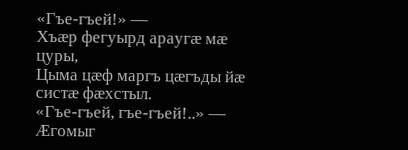«Гъе-гъей!» —
Хъæр фегуырд араугæ мæ цуры,
Цыма цæф маргъ цæгъды йæ систæ фæхстыл.
«Гъе-гъей, гъе-гъей!..» —
Æгомыг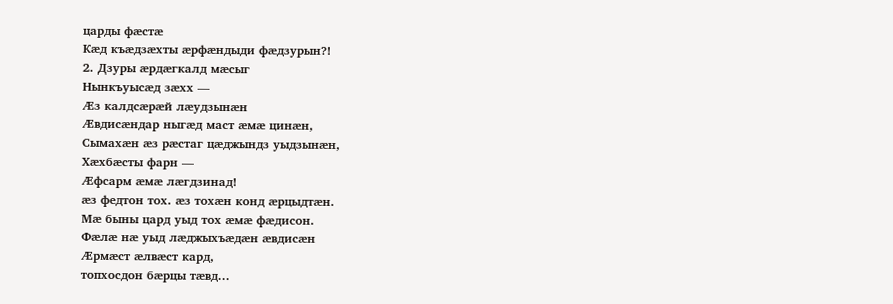царды фæстæ
Кæд къæдзæхты æрфæндыди фæдзурын?!
2. Дзуры æрдæгкалд мæсыг
Нынкъуысæд зæхх —
Æз калдсæрæй лæудзынæн
Æвдисæндар ныгæд маст æмæ цинæн,
Сымахæн æз рæстаг цæджындз уыдзынæн,
Хæхбæсты фарн —
Æфсарм æмæ лæгдзинад!
æз федтон тох. æз тохæн конд æрцыдтæн.
Мæ быны цард уыд тох æмæ фæдисон.
Фæлæ нæ уыд лæджыхъæдæн æвдисæн
Æрмæст æлвæст кард,
топхосдон бæрцы тæвд...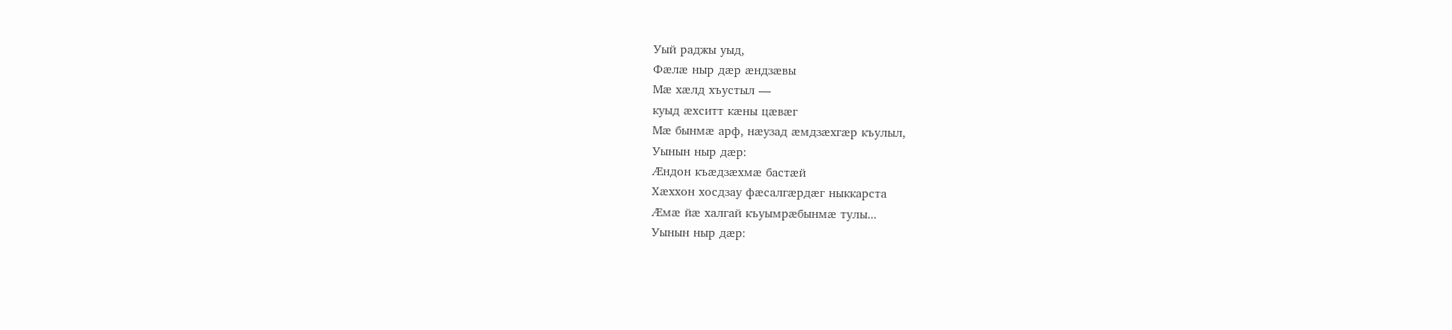Уый раджы уыд,
Фæлæ ныр дæр æндзæвы
Мæ хæлд хъустыл —
куыд æхситт кæны цæвæг
Мæ бынмæ арф, нæузад æмдзæхгæр къулыл,
Уынын ныр дæр:
Æндон къæдзæхмæ бастæй
Хæххон хосдзау фæсалгæрдæг ныккарста
Æмæ йæ халгай къуымрæбынмæ тулы...
Уынын ныр дæр: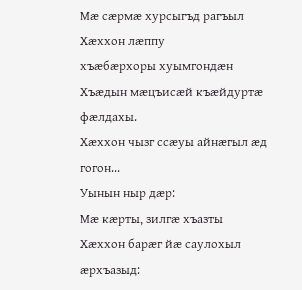Мæ сæрмæ хурсыгъд рагъыл
Хæххон лæппу
хъæбæрхоры хуымгондæн
Хъæдын мæцъисæй къæйдуртæ фæлдахы.
Хæххон чызг ссæуы айнæгыл æд гогон...
Уынын ныр дæр:
Мæ кæрты, зилгæ хъазты
Хæххон барæг йæ саулохыл æрхъазыд: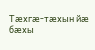Тæхгæ-тæхын йæ бæхы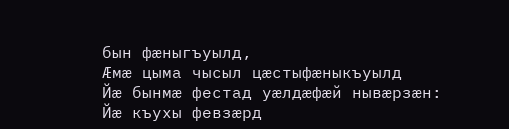бын фæныгъуылд,
Æмæ цыма чысыл цæстыфæныкъуылд
Йæ бынмæ фестад уæлдæфæй нывæрзæн:
Йæ къухы февзæрд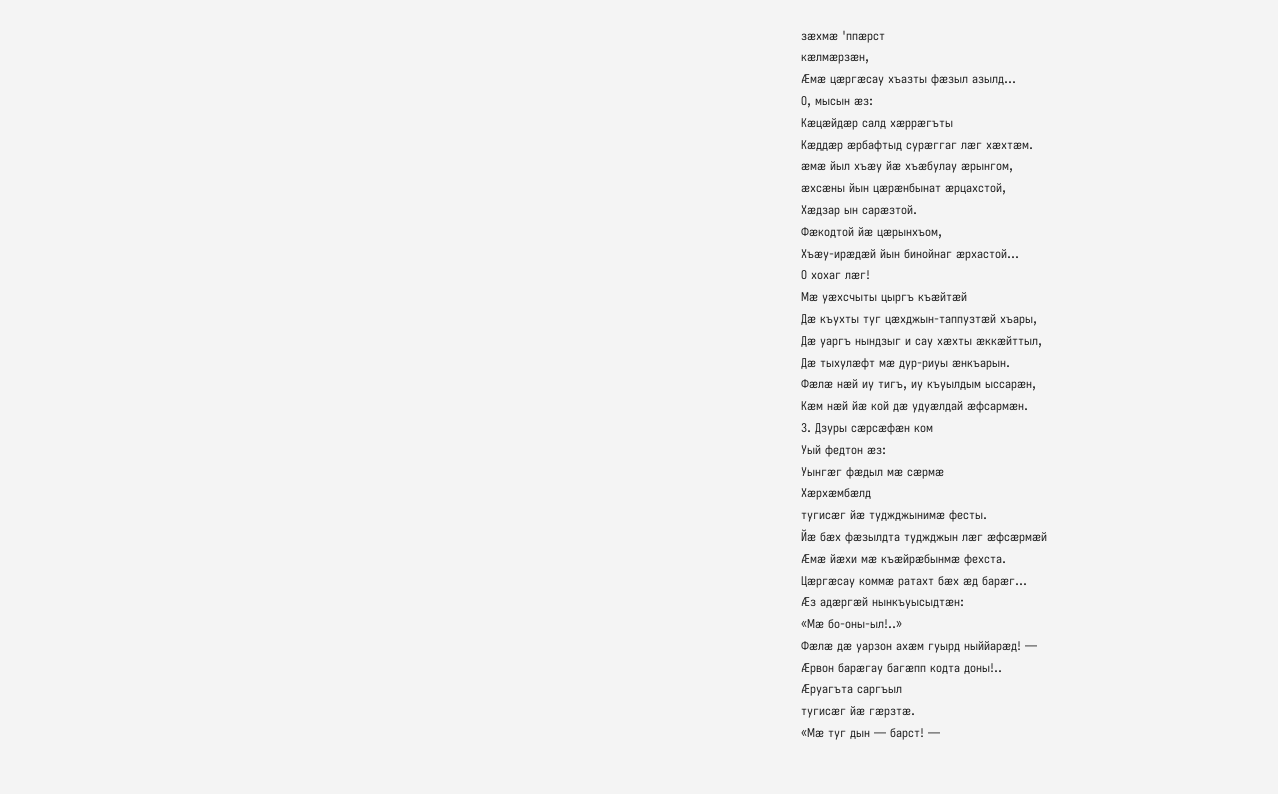зæхмæ 'ппæрст
кæлмæрзæн,
Æмæ цæргæсау хъазты фæзыл азылд...
О, мысын æз:
Кæцæйдæр салд хæррæгъты
Кæддæр æрбафтыд сурæггаг лæг хæхтæм.
æмæ йыл хъæу йæ хъæбулау æрынгом,
æхсæны йын цæрæнбынат æрцахстой,
Хæдзар ын сарæзтой.
Фæкодтой йæ цæрынхъом,
Хъæу-ирæдæй йын бинойнаг æрхастой...
О хохаг лæг!
Мæ уæхсчыты цыргъ къæйтæй
Дæ къухты туг цæхджын-таппузтæй хъары,
Дæ уаргъ нындзыг и сау хæхты æккæйттыл,
Дæ тыхулæфт мæ дур-риуы æнкъарын.
Фæлæ нæй иу тигъ, иу къуылдым ыссарæн,
Кæм нæй йæ кой дæ удуæлдай æфсармæн.
3. Дзуры сæрсæфæн ком
Уый федтон æз:
Уынгæг фæдыл мæ сæрмæ
Хæрхæмбæлд
тугисæг йæ туджджынимæ фесты.
Йæ бæх фæзылдта туджджын лæг æфсæрмæй
Æмæ йæхи мæ къæйрæбынмæ фехста.
Цæргæсау коммæ ратахт бæх æд барæг...
Æз адæргæй нынкъуысыдтæн:
«Мæ бо-оны-ыл!..»
Фæлæ дæ уарзон ахæм гуырд ныййарæд! —
Æрвон барæгау багæпп кодта доны!..
Æруагъта саргъыл
тугисæг йæ гæрзтæ.
«Мæ туг дын — барст! —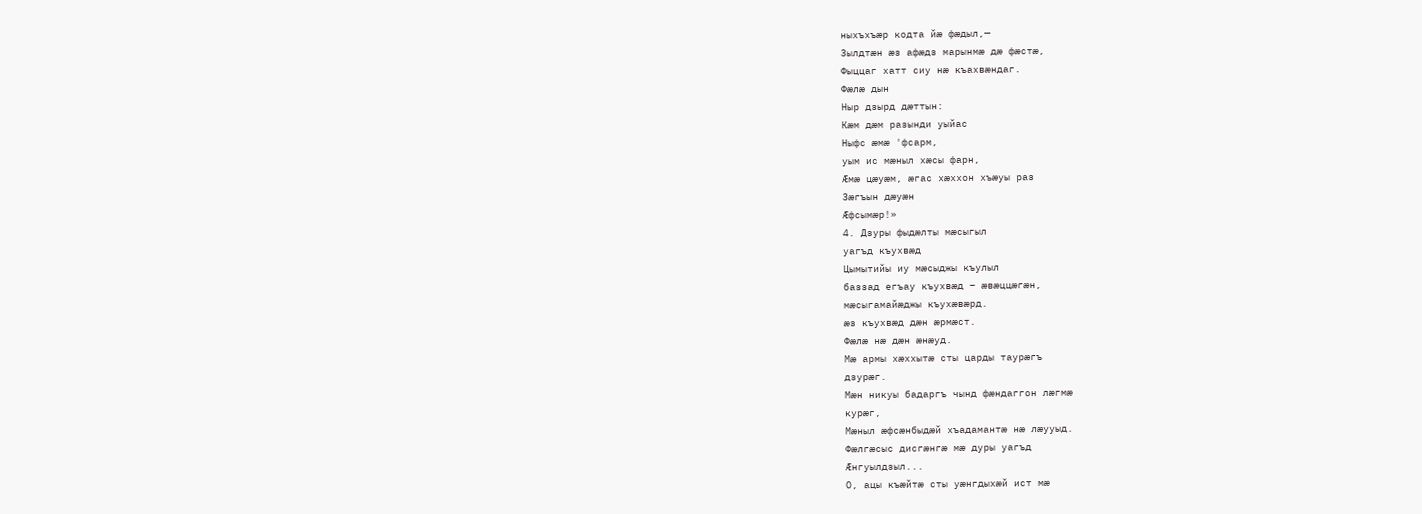ныхъхъæр кодта йæ фæдыл,—
Зылдтæн æз афæдз марынмæ дæ фæстæ,
Фыццаг хатт сиу нæ къахвæндаг.
Фæлæ дын
Ныр дзырд дæттын:
Кæм дæм разынди уыйас
Ныфс æмæ 'фсарм,
уым ис мæныл хæсы фарн,
Æмæ цæуæм, æгас хæххон хъæуы раз
Зæгъын дæуæн
Æфсымæр!»
4. Дзуры фыдæлты мæсыгыл
уагъд къухвæд
Цымытийы иу мæсыджы къулыл
баззад егъау къухвæд – æвæццæгæн,
мæсыгамайæджы къухæвæрд.
æз къухвæд дæн æрмæст.
Фæлæ нæ дæн æнæуд.
Мæ армы хæххытæ сты царды таурæгъ
дзурæг.
Мæн никуы бадаргъ чынд фæндаггон лæгмæ
курæг,
Мæныл æфсæнбыдæй хъадамантæ нæ лæууыд.
Фæлгæсыс дисгæнгæ мæ дуры уагъд
Æнгуылдзыл...
О, ацы къæйтæ сты уæнгдыхæй ист мæ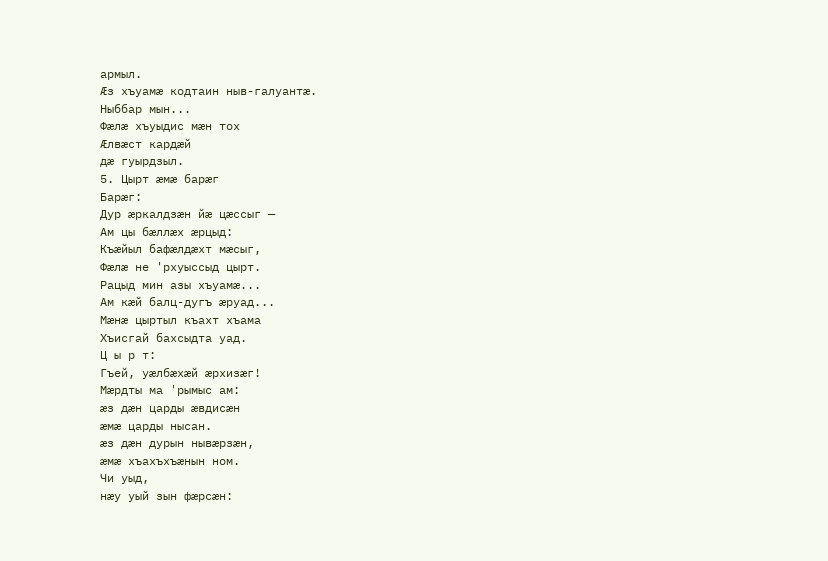армыл.
Æз хъуамæ кодтаин ныв-галуантæ.
Ныббар мын...
Фæлæ хъуыдис мæн тох
Æлвæст кардæй
дæ гуырдзыл.
5. Цырт æмæ барæг
Барæг:
Дур æркалдзæн йæ цæссыг —
Ам цы бæллæх æрцыд:
Къæйыл бафæлдæхт мæсыг,
Фæлæ не 'рхуыссыд цырт.
Рацыд мин азы хъуамæ...
Ам кæй балц-дугъ æруад...
Мæнæ цыртыл къахт хъама
Хъисгай бахсыдта уад.
Ц ы р т:
Гъей, уæлбæхæй æрхизæг!
Мæрдты ма 'рымыс ам:
æз дæн царды æвдисæн
æмæ царды нысан.
æз дæн дурын нывæрзæн,
æмæ хъахъхъæнын ном.
Чи уыд,
нæу уый зын фæрсæн: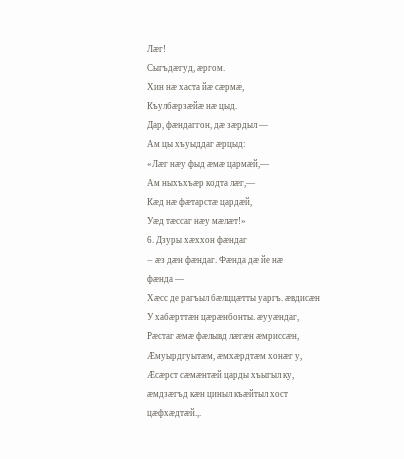Лæг!
Сыгъдæгуд, æргом.
Хин нæ хаста йæ сæрмæ,
Къулбæрзæйæ нæ цыд.
Дар, фæндаггон, дæ зæрдыл —
Ам цы хъуыддаг æрцыд:
«Лæг нæу фыд æмæ цармæй,—
Ам ныхъхъæр кодта лæг,—
Кæд нæ фæтарстæ цардæй,
Уæд тæссаг нæу мæлæт!»
6. Дзуры хæххон фæндаг
— æз дæн фæндаг. Фæнда дæ йе нæ
фæнда —
Хæсс де рагъыл бæлццæтты уаргъ. æвдисæн
У хабæрттæн цæрæнбонты. æууæндаг,
Рæстаг æмæ фæлывд лæгæн æмриссæн,
Æмуырдгуытæм, æмхæрдтæм хонæг у,
Æсæрст сæмæнтæй царды хъыгыл ку,
æмдзæгъд кæн циныл къæйтыл хост
цæфхæдтæй.,.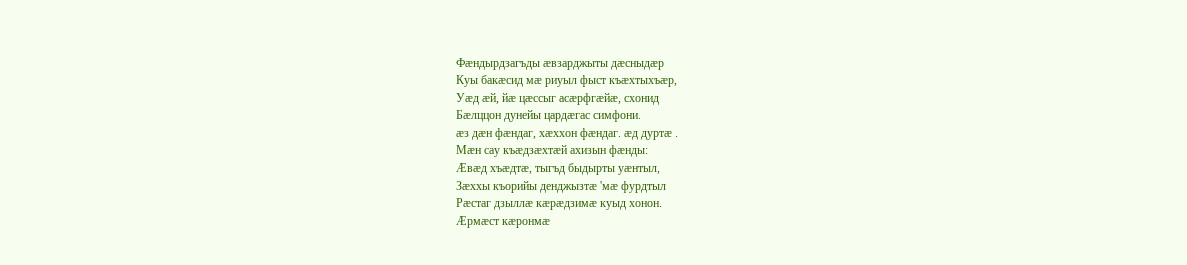Фæндырдзагъды æвзарджыты дæсныдæр
Куы бакæсид мæ риуыл фыст къæхтыхъæр,
Уæд æй, йæ цæссыг асæрфгæйæ, схонид
Бæлццон дунейы цардæгас симфони.
æз дæн фæндаг, хæххон фæндаг. æд дуртæ .
Мæн сау къæдзæхтæй ахизын фæнды:
Æвæд хъæдтæ, тыгъд быдырты уæнтыл,
Зæххы къорийы денджызтæ 'мæ фурдтыл
Рæстаг дзыллæ кæрæдзимæ куыд хонон.
Æрмæст кæронмæ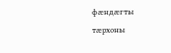фæндæгты тæрхоны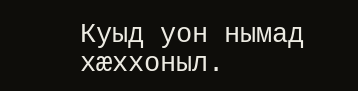Куыд уон нымад хæххоныл.